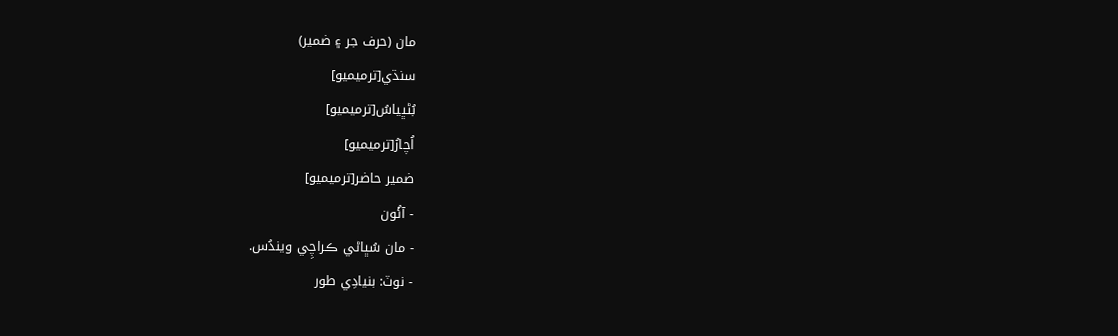مان (حرف جر ۽ ضمير)
سنڌي[ترميميو]
بُڻڀياسُ[ترميميو]
اُچارُ[ترميميو]
ضمير حاضر[ترميميو]
- آئُون
- مان سُڀاڻي ڪراچِي ويندُس.
- نوٽ: بنيادِي طور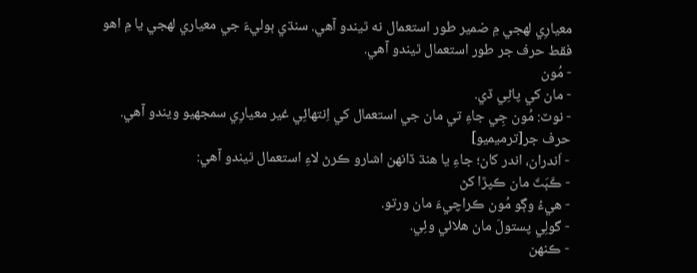معيارِي لهجي ۾ ضمير طور استعمال نه ٿيندو آهي. سنڌي ٻوليءَ جي معياري لهجي يا ۾ اهو فقط حرف جر طور استعمال ٿيندو آهي.
- مُون
- مان کي پاڻِي ڏي.
- نوٽ: مُون جِي جاءِ تي مان جي استعمال کي اِنتھائِي غير معيارِي سمجھيو ويندو آهي.
حرف جر[ترميميو]
- اَندران، اندر کان؛ جاءِ يا هنڌ ڏانھن اشارو ڪرڻ لاءِ استعمال ٿيندو آهي:
- ڪَٻَٽَ مان ڪپڙا کڻ
- هيءُ وڳو مُون ڪراچيءَ مان ورتو.
- گولِي پستولَ مان ھلائي وئِي.
- ڪنهن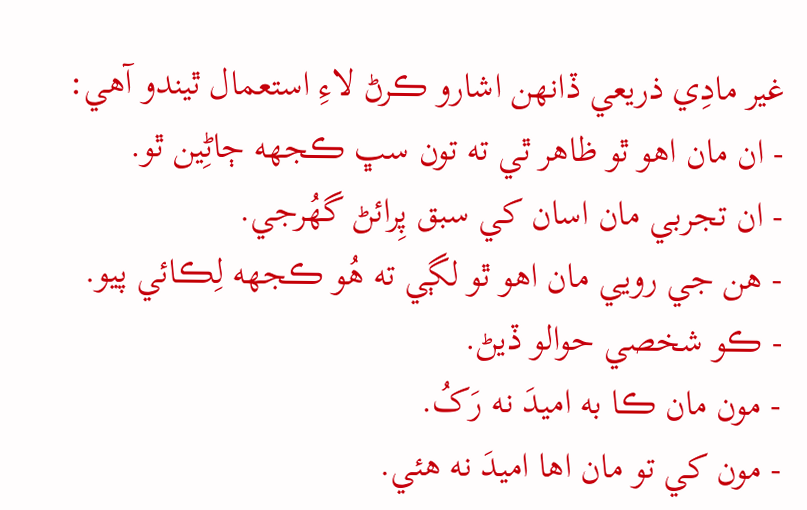غير مادِي ذريعي ڏانهن اشارو ڪرڻ لاءِ استعمال ٿيندو آهي:
- ان مان اهو ٿو ظاهر ٿي ته تون سڀ ڪجھه ڄاڻِين ٿو.
- ان تجربي مان اسان کي سبق پِرائڻ گھُرجي.
- هن جي رويي مان اهو ٿو لڳي ته هُو ڪجھه لِڪائي پيو.
- ڪو شخصي حوالو ڏيڻ.
- مون مان ڪا به اميدَ نه رَکُ.
- مون کي تو مان اها اميدَ نه هئي.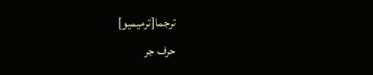ترجما[ترميميو]
حرف جر